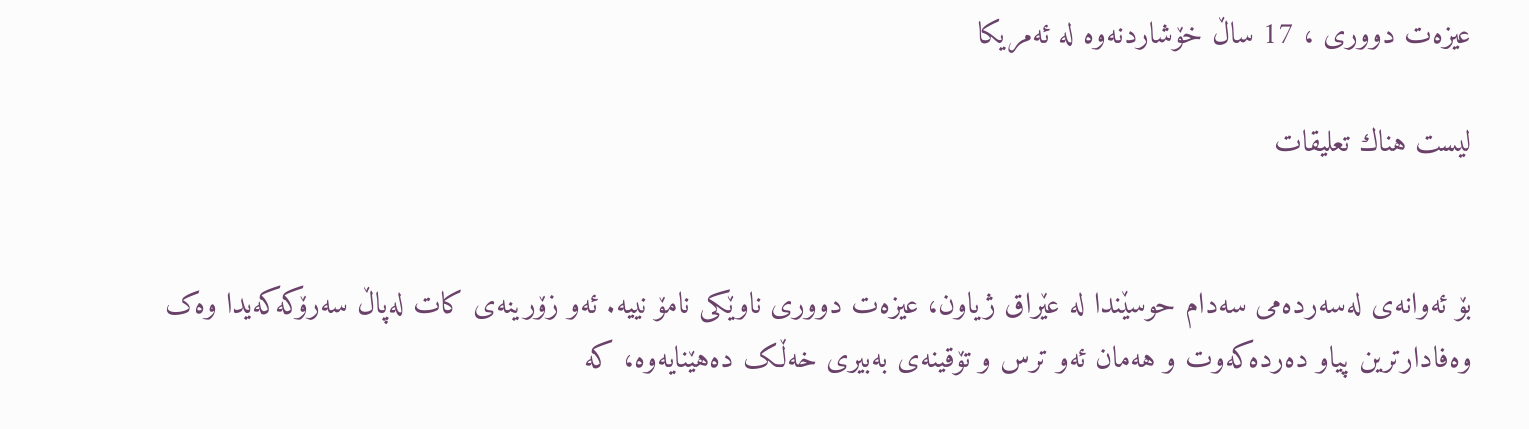عیزەت دووری ، 17 ساڵ خۆشاردنەوە لە ئەمریکا

ليست هناك تعليقات


بۆ ئەوانەی لەسەردەمی سەدام حوسێندا لە عێراق ژیاون، عیزەت دووری ناوێکی نامۆ نییە. ئەو زۆرینەی کات لەپاڵ سەرۆکەکەیدا وەک وەفادارترین پیاو دەردەکەوت و هەمان ئەو ترس و تۆقینەی بەبیری خەڵک دەهێنایەوە، کە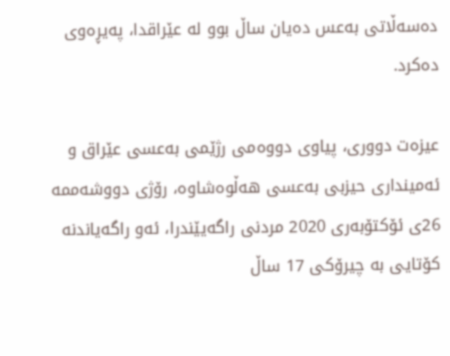دەسەڵاتی بەعس دەیان ساڵ بوو لە عێراقدا، پەیڕەوی دەکرد.

عیزەت دووری، پیاوی دووەمی رژێمی بەعسی عێراق و ئەمینداری حیزبی بەعسی هەڵوەشاوە، رۆژی دووشەممە 26ی ئۆکتۆبەری 2020 مردنی راگەیێندرا، ئەو راگەیاندنە کۆتایی بە چیرۆکی 17 ساڵ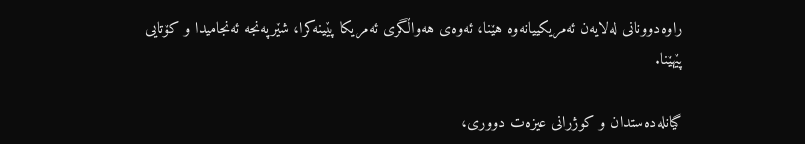راوەدوونانی لەلایەن ئەمریکییانەوە هێنا، ئەوەی هەواڵگری ئەمریکا پێینەکرا، شێرپەنجە ئەنجامیدا و کۆتایی پێهێنا.

گیانلەدەستدان و کوژرانی عیزەت دووری،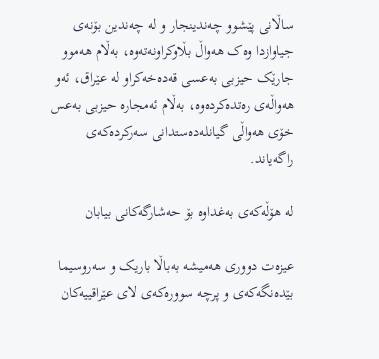ساڵانی پێشوو چەندینجار و لە چەندین بۆنەی جیاوازدا وەک هەواڵ بڵاوکراونەتەوە، بەڵام هەموو جارێک حیزبی بەعسی قەدەخەکراو لە عێراق، ئەو هەواڵەی رەتدەکردەوە، بەڵام ئەمجارە حیزبی بەعس خۆی هەواڵی گیانلەدەستدانی سەرکردەکەی راگەیاند.

لە هۆڵەکەی بەغداوە بۆ حەشارگەکانی بیابان

عیزەت دووری هەمیشە بەباڵا باریک و سەروسیما بێدەنگەکەی و پرچە سوورەکەی لای عێراقییەکان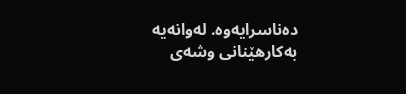دەناسرایەوە. لەوانەیە بەکارهێنانی وشەی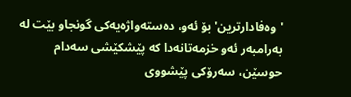'وەفادارترین' بۆ ئەو، دەستەواژەیەکی گونجاو بێت لە بەرامبەر ئەو خزمەتانەدا کە پێشکێشی سەدام حوسێن، سەرۆکی پێشووی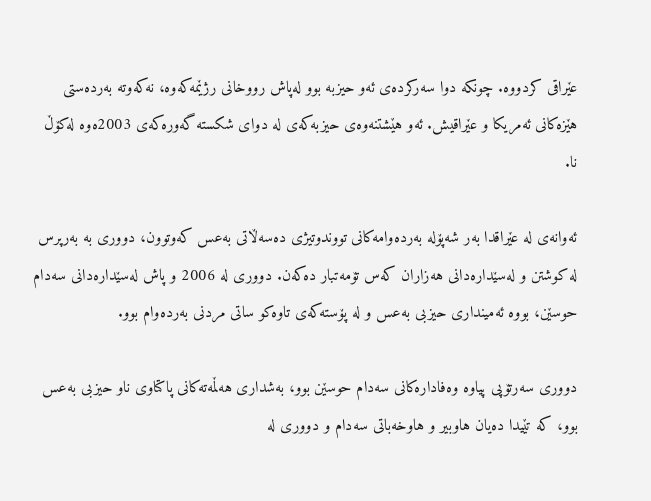عێراقی کردووە. چونکە دوا سەرکردەی ئەو حیزبە بوو لەپاش رووخانی رژێمەکەوە، نەکەوتە بەردەستی هێزەکانی ئەمریکا و عێراقیش. ئەو هێشتنەوەی حیزبەکەی لە دوای شکستە گەورەکەی 2003ەوە لەکۆڵ نا.

ئەوانەی لە عێراقدا بەر شەپۆلە بەردەوامەکانی تووندوتیژی دەسەڵاتی بەعس کەوتوون، دووری بە بەرپرس لە کوشتن و لەسێدارەدانی هەزاران کەس تۆمەتبار دەکەن. دووری لە 2006 و پاش لەسێدارەدانی سەدام حوسێن، بووە ئەمینداری حیزبی بەعس و لە پۆستەکەی تاوەکو ساتی مردنی بەردەوام بوو.

دووری سەرتۆپی پیاوە وەفادارەکانی سەدام حوسێن بوو، بەشداری هەڵمەتەکانی پاکتاوی ناو حیزبی بەعس بوو، کە تێیدا دەیان هاوبیر و هاوخەباتی سەدام و دووری لە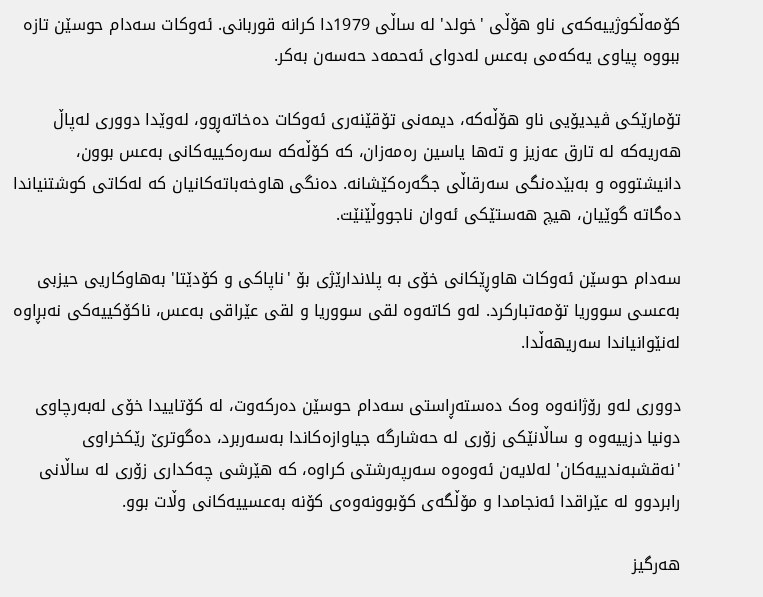کۆمەڵکوژییەکەی ناو هۆڵی 'خولد' لە ساڵی 1979دا کرانە قوربانی. ئەوکات سەدام حوسێن تازە ببووە پیاوی یەکەمی بەعس لەدوای ئەحمەد حەسەن بەکر.

تۆمارێکی ڤیدیۆیی ناو هۆڵەکە، دیمەنی تۆقێنەری ئەوکات دەخاتەڕوو، لەوێدا دووری لەپاڵ هەریەکە لە تارق عەزیز و تەها یاسین رەمەزان، کە کۆڵەکە سەرەکییەکانی بەعس بوون، دانیشتووە و بەبێدەنگی سەرقاڵی جگەرەکێشانە. دەنگی هاوخەباتەکانیان کە لەکاتی کوشتنیاندا دەگاتە گوێیان، هیچ هەستێکی ئەوان ناجووڵێنێت.

سەدام حوسێن ئەوکات هاوڕێکانی خۆی بە پلاندارێژی بۆ 'ناپاکی و کۆدێتا' بەهاوکاریی حیزبی بەعسی سووریا تۆمەتبارکرد. لەو کاتەوە لقی سووریا و لقی عێراقی بەعس، ناکۆکییەکی نەبڕاوە لەنێوانیاندا سەریهەڵدا.

دووری لەو رۆژانەوە وەک دەستەڕاستی سەدام حوسێن دەرکەوت، لە کۆتاییدا خۆی لەبەرچاوی دونیا دزییەوە و ساڵانێکی زۆری لە حەشارگە جیاوازەکاندا بەسەربرد، دەگوترێ رێکخراوی 'نەقشبەندییەکان' لەلایەن ئەوەوە سەرپەرشتی کراوە، کە هێرشی چەکداری زۆری لە ساڵانی رابردوو لە عێراقدا ئەنجامدا و مۆڵگەی کۆبوونەوەی کۆنە بەعسییەکانی وڵات بوو.

هەرگیز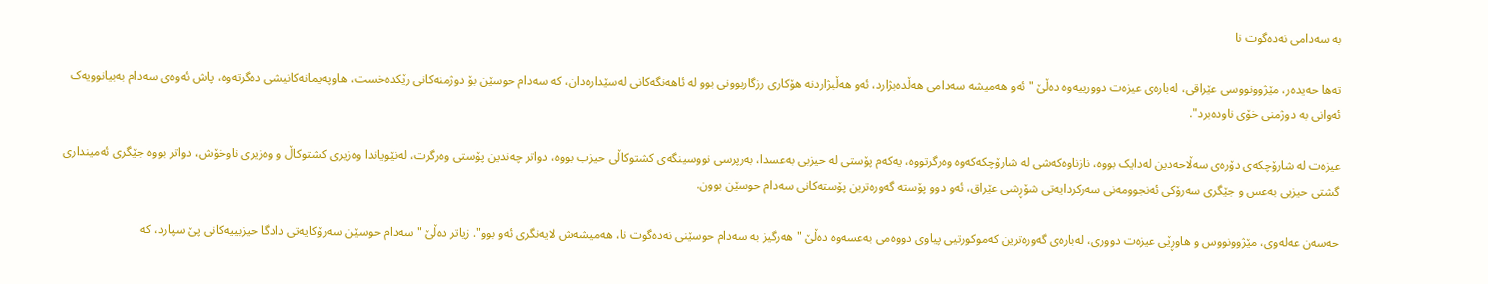بە سەدامی نەدەگوت نا

تەها حەیدەر، مێژوونووسی عێراقی، لەبارەی عیزەت دوورییەوە دەڵێ "ئەو هەمیشە سەدامی هەڵدەبژارد، ئەو هەڵبژاردنە هۆکاری رزگاربوونی بوو لە ئاهەنگەکانی لەسێدارەدان، کە سەدام حوسێن بۆ دوژمنەکانی رێکدەخست، هاوپەیمانەکانیشی دەگرتەوە، پاش ئەوەی سەدام بەبیانوویەک ئەوانی بە دوژمنی خۆی ناودەبرد".

عیزەت لە شارۆچکەی دۆرەی سەڵاحەدین لەدایک بووە، نازناوەکەشی لە شارۆچکەکەوە وەرگرتووە، یەکەم پۆستی لە حیزبی بەعسدا، بەرپرسی نووسینگەی کشتوکاڵی حیزب بووە، دواتر چەندین پۆستی وەرگرت، لەنێویاندا وەزیری کشتوکاڵ و وەزیری ناوخۆش، دواتر بووە جێگری ئەمینداری گشتی حیزبی بەعس و جێگری سەرۆکی ئەنجوومەنی سەرکردایەتی شۆڕشی عێراق، ئەو دوو پۆستە گەورەترین پۆستەکانی سەدام حوسێن بوون.

حەسەن عەلەوی، مێژوونووس و هاوڕێی عیزەت دووری، لەبارەی گەورەترین کەموکورتیی پیاوی دووەمی بەعسەوە دەڵێ "هەرگیز بە سەدام حوسێنی نەدەگوت نا، هەمیشەش لایەنگری ئەو بوو". زیاتر دەڵێ "سەدام حوسێن سەرۆکایەتی دادگا حیزبییەکانی پێ سپارد، کە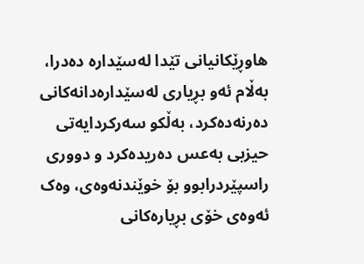هاوڕێکانیانی تێدا لەسێدارە دەدرا، بەڵام ئەو بڕیاری لەسێدارەدانەکانی دەرنەدەکرد، بەڵکو سەرکردایەتی حیزبی بەعس دەریدەکرد و دووری راسپێردرابوو بۆ خوێندنەوەی، وەک ئەوەی خۆی بڕیارەکانی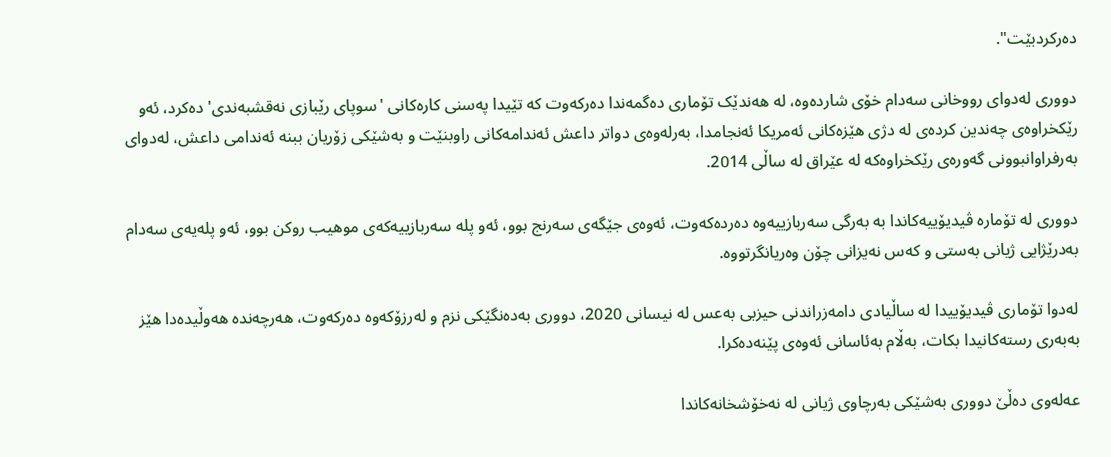دەرکردبێت".

دووری لەدوای رووخانی سەدام خۆی شاردەوە، لە هەندێک تۆماری دەگمەندا دەرکەوت کە تێیدا پەسنی کارەکانی 'سوپای رێبازی نەقشبەندی' دەکرد، ئەو رێکخراوەی چەندین کردەی لە دژی هێزەکانی ئەمریکا ئەنجامدا، بەرلەوەی دواتر داعش ئەندامەکانی راوبنێت و بەشێکی زۆریان ببنە ئەندامی داعش، لەدوای بەرفراوانبوونی گەورەی رێکخراوەکە لە عێراق لە ساڵی 2014.

دووری لە تۆمارە ڤیدیۆییەکاندا بە بەرگی سەربازییەوە دەردەکەوت، ئەوەی جێگەی سەرنج بوو، ئەو پلە سەربازییەکەی موهیب روکن بوو، ئەو پلەیەی سەدام بەدرێژایی ژیانی بەستی و کەس نەیزانی چۆن وەریانگرتووە.

لەدوا تۆماری ڤیدیۆییدا لە ساڵیادی دامەزراندنی حیزبی بەعس لە نیسانی 2020، دووری بەدەنگێکی نزم و لەرزۆکەوە دەرکەوت، هەرچەندە هەوڵیدەدا هێز بەبەری رستەکانیدا بکات، بەڵام بەئاسانی ئەوەی پێنەدەکرا.

عەلەوی دەڵێ دووری بەشێکی بەرچاوی ژیانی لە نەخۆشخانەکاندا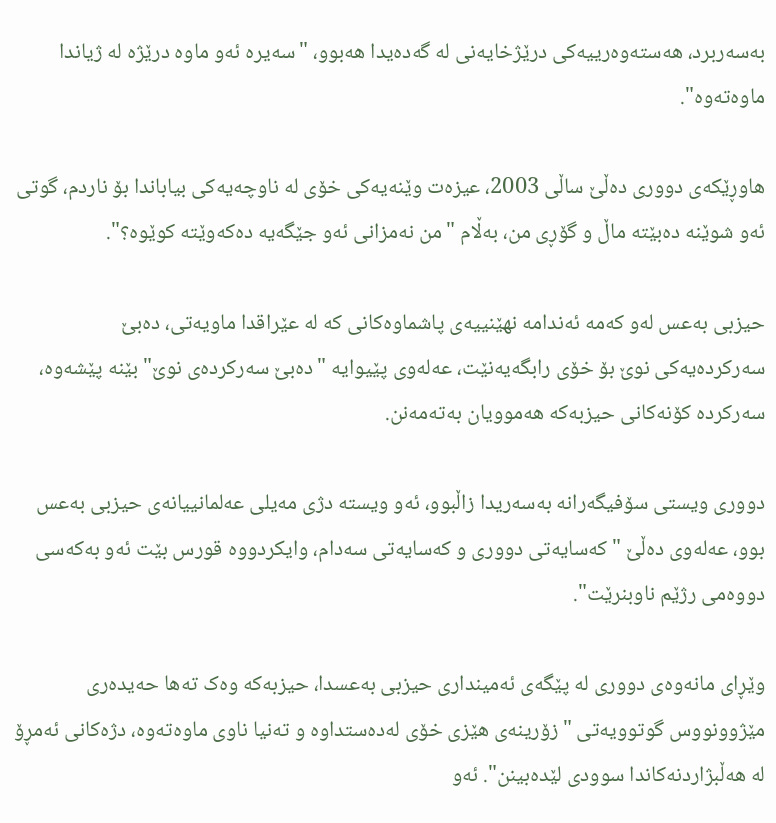بەسەربرد، هەستەوەرییەکی درێژخایەنی لە گەدەیدا هەبوو، "سەیرە ئەو ماوە درێژە لە ژیاندا ماوەتەوە".

هاوڕێکەی دووری دەڵێ ساڵی 2003، عیزەت وێنەیەکی خۆی لە ناوچەیەکی بیاباندا بۆ ناردم، گوتی ئەو شوێنە دەبێتە ماڵ و گۆڕی من، بەڵام "من نەمزانی ئەو جێگەیە دەکەوێتە کوێوە؟".

حیزبی بەعس لەو کەمە ئەندامە نهێنییەی پاشماوەکانی کە لە عێراقدا ماویەتی، دەبێ سەرکردەیەکی نوێ بۆ خۆی رابگەیەنێت، عەلەوی پێیوایە "دەبێ سەرکردەی نوێ" بێنە پێشەوە، سەرکردە کۆنەکانی حیزبەکە هەموویان بەتەمەنن.

دووری ویستی سۆفیگەرانە بەسەریدا زاڵبوو، ئەو ویستە دژی مەیلی عەلمانییانەی حیزبی بەعس بوو، عەلەوی دەڵێ "کەسایەتی دووری و کەسایەتی سەدام، وایکردووە قورس بێت ئەو بەکەسی دووەمی رژێم ناوبنرێت".

وێڕای مانەوەی دووری لە پێگەی ئەمینداری حیزبی بەعسدا، حیزبەکە وەک تەها حەیدەری مێژوونووس گوتوویەتی "زۆرینەی هێزی خۆی لەدەستداوە و تەنیا ناوی ماوەتەوە، دژەکانی ئەمڕۆ لە هەڵبژاردنەکاندا سوودی لێدەبینن". ئەو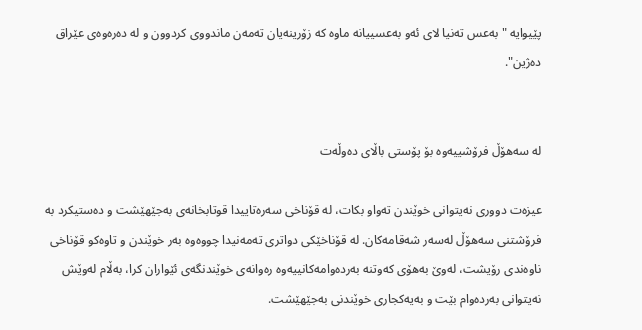پێیوایە "بەعس تەنیا لای ئەو بەعسییانە ماوە کە زۆرینەیان تەمەن ماندووی کردوون و لە دەرەوەی عێراق دەژین".


لە سەهۆڵ فرۆشییەوە بۆ پۆستی باڵای دەوڵەت

عیزەت دووری نەیتوانی خوێندن تەواو بکات، لە قۆناخی سەرەتاییدا قوتابخانەی بەجێهێشت و دەستیکرد بە فرۆشتنی سەهۆڵ لەسەر شەقامەکان. لە قۆناخێکی دواتری تەمەنیدا چووەوە بەر خوێندن و تاوەکو قۆناخی ناوەندی رۆیشت، لەوێ بەهۆی کەوتنە بەردەوامەکانییەوە رەوانەی خوێندنگەی ئێواران کرا، بەڵام لەوێش نەیتوانی بەردەوام بێت و بەیەکجاری خوێندنی بەجێهێشت.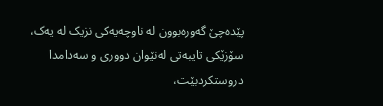پێدەچێ گەورەبوون لە ناوچەیەکی نزیک لە یەک، سۆزێکی تایبەتی لەنێوان دووری و سەدامدا دروستکردبێت،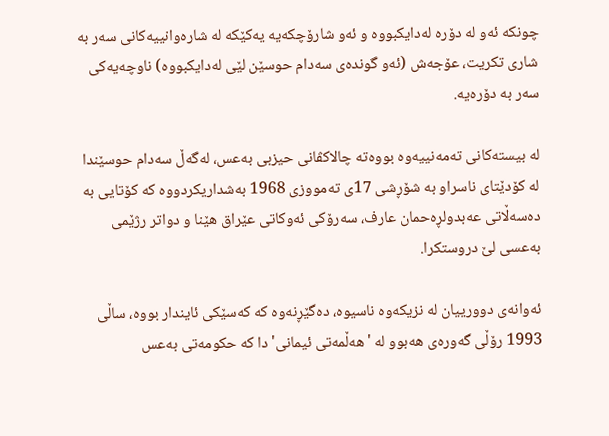چونکە ئەو لە دۆرە لەدایکبووە و ئەو شارۆچکەیە یەکێکە لە شارەوانییەکانی سەر بە شاری تکریت، عۆجەش (ئەو گوندەی سەدام حوسێن لێی لەدایکبووە) ناوچەیەکی سەر بە دۆرەیە.

لە بیستەکانی تەمەنییەوە بووەتە چالاکڤانی حیزبی بەعس، لەگەڵ سەدام حوسێندا لە کۆدێتای ناسراو بە شۆڕشی 17ی تەمووزی 1968 بەشداریکردووە کە کۆتایی بە دەسەڵاتی عەبدولڕەحمان عارف، سەرۆکی ئەوکاتی عێراق هێنا و دواتر رژێمی بەعسی لێ دروستکرا.

ئەوانەی دوورییان لە نزیکەوە ناسیوە، دەگێڕنەوە کە کەسێکی ئایندار بووە، ساڵی 1993 رۆڵی گەورەی هەبوو لە 'هەڵمەتی ئیمانی'دا کە حکومەتی بەعس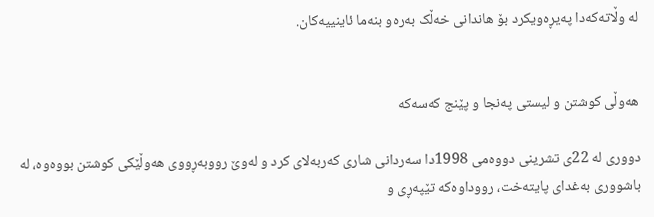لە وڵاتەکەدا پەیڕەویکرد بۆ هاندانی خەڵک بەرەو بنەما ئاینییەکان.


هەوڵی کوشتن و لیستی پەنجا و پێنج کەسەکە

دووری لە 22ی تشرینی دووەمی 1998دا سەردانی شاری کەربەلای کرد و لەوێ رووبەڕووی هەوڵێکی کوشتن بووەوە، لە باشووری بەغدای پایتەخت، رووداوەکە تێپەڕی و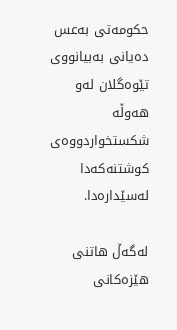حکومەتی بەعس دەیانی بەبیانووی تێوەگلان لەو هەوڵە شکستخواردووەی کوشتنەکەدا لەسێدارەدا.

لەگەڵ هاتنی هێزەکانی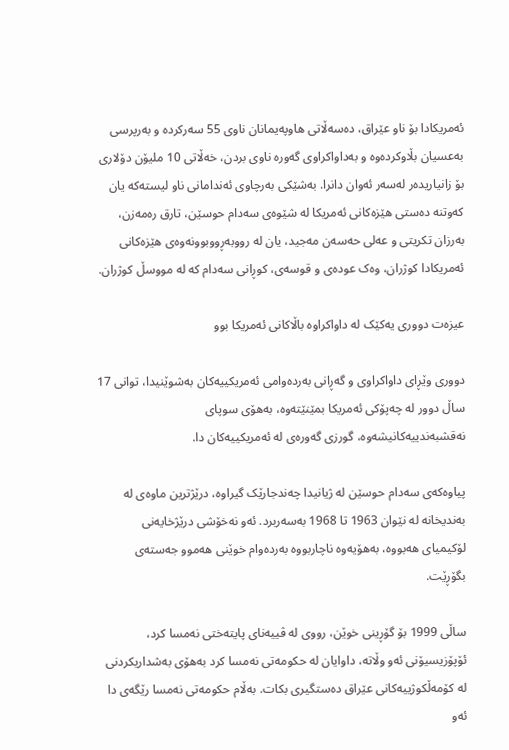ئەمریکادا بۆ ناو عێراق، دەسەڵاتی هاوپەیمانان ناوی 55 سەرکردە و بەرپرسی بەعسیان بڵاوکردەوە و بەداواکراوی گەورە ناوی بردن، خەڵاتی 10 ملیۆن دۆلاری بۆ زانیاریدەر لەسەر ئەوان دانرا. بەشێکی بەرچاوی ئەندامانی ناو لیستەکە یان کەوتنە دەستی هێزەکانی ئەمریکا لە شێوەی سەدام حوسێن، تارق رەمەزن، بەرزان تکریتی و عەلی حەسەن مەجید، یان لە رووبەڕووبوونەوەی هێزەکانی ئەمریکادا کوژران، وەک عودەی و قوسەی، کوڕانی سەدام کە لە مووسڵ کوژران.

عیزەت دووری یەکێک لە داواکراوە باڵاکانی ئەمریکا بوو

دووری وێڕای داواکراوی و گەڕانی بەردەوامی ئەمریکییەکان بەشوێنیدا، توانی 17 ساڵ دوور لە چەپۆکی ئەمریکا بمێنێتەوە، بەهۆی سوپای نەقشبەندییەکانیشەوە، گورزی گەورەی لە ئەمریکییەکان دا.

پیاوەکەی سەدام حوسێن لە ژیانیدا چەندجارێک گیراوە، درێژترین ماوەی لە بەندیخانە لە نێوان 1963 تا 1968 بەسەربرد. ئەو نەخۆشی درێژخایەنی لۆکیمیای هەبووە، بەهۆیەوە ناچاربووە بەردەوام خوێنی هەموو جەستەی بگۆڕێت.

ساڵی 1999 بۆ گۆڕینی خوێن، رووی لە ڤییەنای پایتەختی نەمسا کرد، ئۆپۆزیسیۆنی ئەو وڵاتە، داوایان لە حکومەتی نەمسا کرد بەهۆی بەشداریکردنی لە کۆمەڵکوژییەکانی عێراق دەستگیری بکات. بەڵام حکومەتی نەمسا رێگەی دا ئەو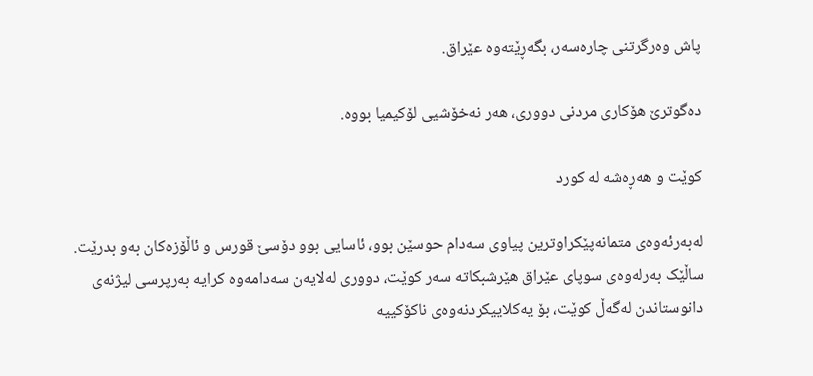پاش وەرگرتنی چارەسەر، بگەڕێتەوە عێراق.

دەگوترێ هۆکاری مردنی دووری، هەر نەخۆشیی لۆکیمیا بووە.

کوێت و هەڕەشە لە کورد

لەبەرئەوەی متمانەپێکراوترین پیاوی سەدام حوسێن بوو، ئاسایی بوو دۆسێ قورس و ئاڵۆزەکان بەو بدرێت. ساڵێک بەرلەوەی سوپای عێراق هێرشبکاتە سەر کوێت، دووری لەلایەن سەدامەوە کرایە بەرپرسی لیژنەی دانوستاندن لەگەڵ کوێت، بۆ یەکلاییکردنەوەی ناکۆکییە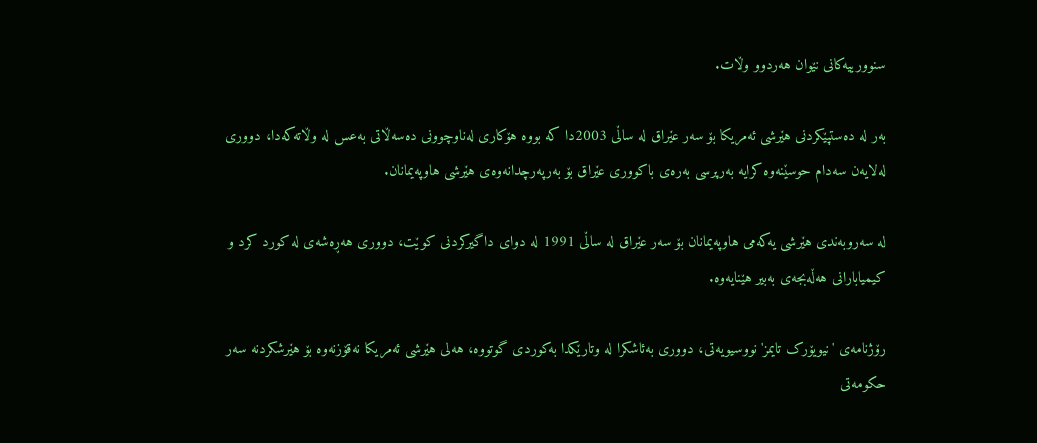سنوورییەکانی نێوان هەردوو وڵات.

بەر لە دەستپێکردنی هێرشی ئەمریکا بۆ سەر عێراق لە ساڵی 2003دا کە بووە هۆکاری لەناوچوونی دەسەڵاتی بەعس لە وڵاتەکەدا، دووری لەلایەن سەدام حوسێنەوە کرایە بەرپرسی بەرەی باکووری عێراق بۆ بەرپەرچدانەوەی هێرشی هاوپەیمانان.

لە سەروبەندی هێرشی یەکەمی هاوپەیمانان بۆ سەر عێراق لە ساڵی 1991 لە دوای داگیرکردنی کوێت، دووری هەڕەشەی لە کورد کرد و کیمیابارانی هەڵەبجەی بەبیر هێنایەوە.

رۆژنامەی 'نیویۆرک تایمز' نووسیویەتی، دووری بەئاشکرا لە وتارێکدا بەکوردی گوتووە، هەلی هێرشی ئەمریکا نەقۆزنەوە بۆ هێرشکردنە سەر حکومەتی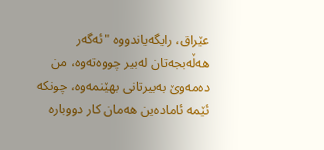عێراق، رایگەیاندووە "ئەگەر هەڵەبجەتان لەبیر چووەتەوە، من دەمەوێ بەبیرتانی بهێنمەوە، چونکە ئێمە ئامادەین هەمان کار دووبارە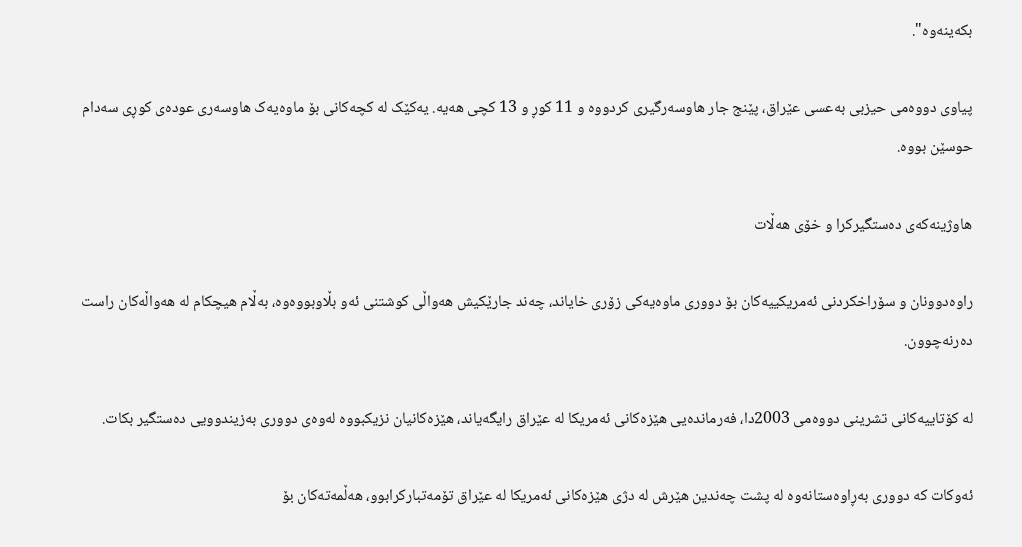بکەینەوە".

پیاوی دووەمی حیزبی بەعسی عێراق، پێنج جار هاوسەرگیری کردووە و 11 کوڕ و 13 کچی هەیە. یەکێک لە کچەکانی بۆ ماوەیەک هاوسەری عودەی کوڕی سەدام حوسێن بووە.

هاوژینەکەی دەستگیرکرا و خۆی هەڵات

راوەدوونان و سۆراخکردنی ئەمریکییەکان بۆ دووری ماوەیەکی زۆری خایاند، چەند جارێکیش هەواڵی کوشتنی ئەو بڵاوبووەوە، بەڵام هیچکام لە هەواڵەکان راست دەرنەچوون.

لە کۆتاییەکانی تشرینی دووەمی 2003دا، فەرماندەیی هێزەکانی ئەمریکا لە عێراق رایگەیاند، هێزەکانیان نزیکبووە لەوەی دووری بەزیندوویی دەستگیر بکات.

ئەوکات کە دووری بەڕاوەستانەوە لە پشت چەندین هێرش لە دژی هێزەکانی ئەمریکا لە عێراق تۆمەتبارکرابوو، هەڵمەتەکان بۆ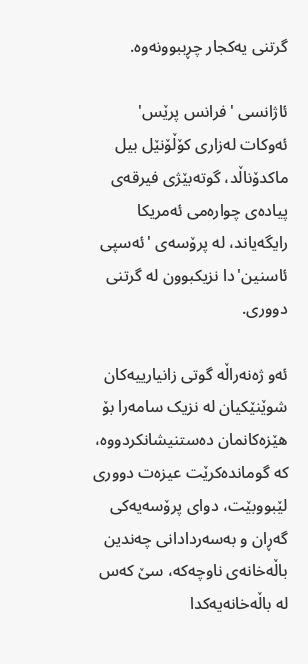گرتنی یەکجار چڕببوونەوە.

ئاژانسی 'فرانس پرێس' ئەوکات لەزاری کۆڵۆنێل بیل ماکدۆناڵد، گوتەبێژی فیرقەی پیادەی چوارەمی ئەمریکا رایگەیاند، لە پرۆسەی 'ئەسپی ئاسنین'دا نزیکبوون لە گرتنی دووری.

ئەو ژەنەراڵە گوتی زانیارییەکان شوێنێکیان لە نزیک سامەرا بۆ هێزەکانمان دەستنیشانکردووە، کە گوماندەکرێت عیزەت دووری لێبووبێت، دوای پرۆسەیەکی گەڕان و بەسەردادانی چەندین باڵەخانەی ناوچەکە، سێ کەس لە باڵەخانەیەکدا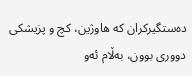دەستگیرکران کە هاوژین، کچ و پزیشکی دووری بوون، بەڵام ئەو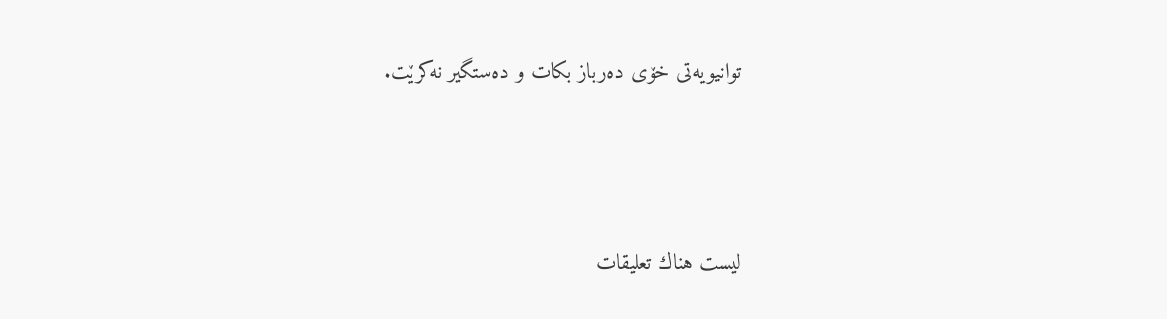توانیویەتی خۆی دەرباز بکات و دەستگیر نەکرێت.



ليست هناك تعليقات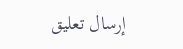إرسال تعليق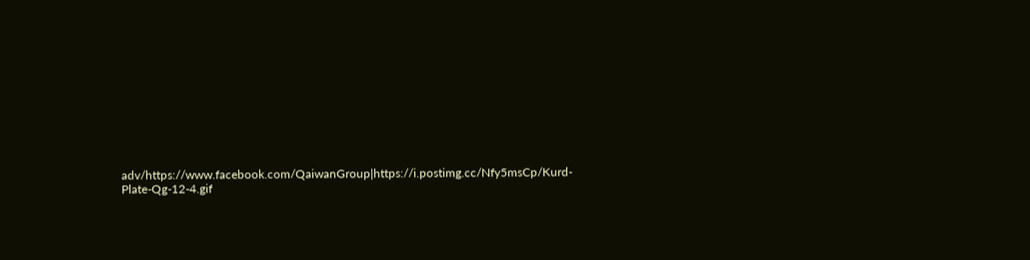adv/https://www.facebook.com/QaiwanGroup|https://i.postimg.cc/Nfy5msCp/Kurd-Plate-Qg-12-4.gif